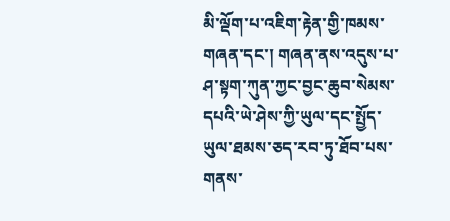མི་ལྡོག་པ་འཇིག་རྟེན་གྱི་ཁམས་གཞན་དང་། གཞན་ནས་འདུས་པ་ཤ་སྟག་ཀུན་ཀྱང་བྱང་ཆུབ་སེམས་ དཔའི་ཡེ་ཤེས་ཀྱི་ཡུལ་དང་སྤྱོད་ཡུལ་ཐམས་ཅད་རབ་ཏུ་ཐོབ་པས་གནས་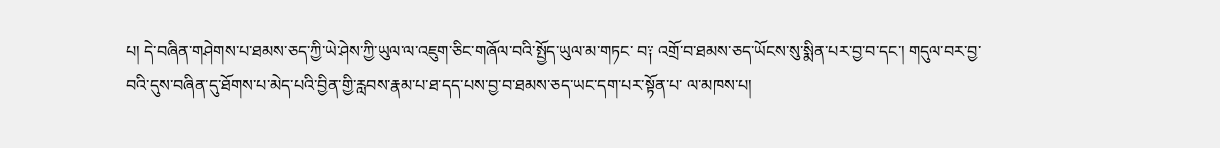པ། དེ་བཞིན་གཤེགས་པ་ཐམས་ཅད་ཀྱི་ཡེ་ཤེས་ཀྱི་ཡུལ་ལ་འཇུག་ཅིང་གཞོལ་བའི་སྤྱོད་ཡུལ་མ་གཏང་ བ༑ འགྲོ་བ་ཐམས་ཅད་ཡོངས་སུ་སྨིན་པར་བྱ་བ་དང་། གདུལ་བར་བྱ་བའི་དུས་བཞིན་དུ་ཐོགས་པ་མེད་པའི་བྱིན་གྱི་རླབས་རྣམ་པ་ཐ་དད་པས་བྱ་བ་ཐམས་ཅད་ཡང་དག་པར་སྟོན་པ་ ལ་མཁས་པ།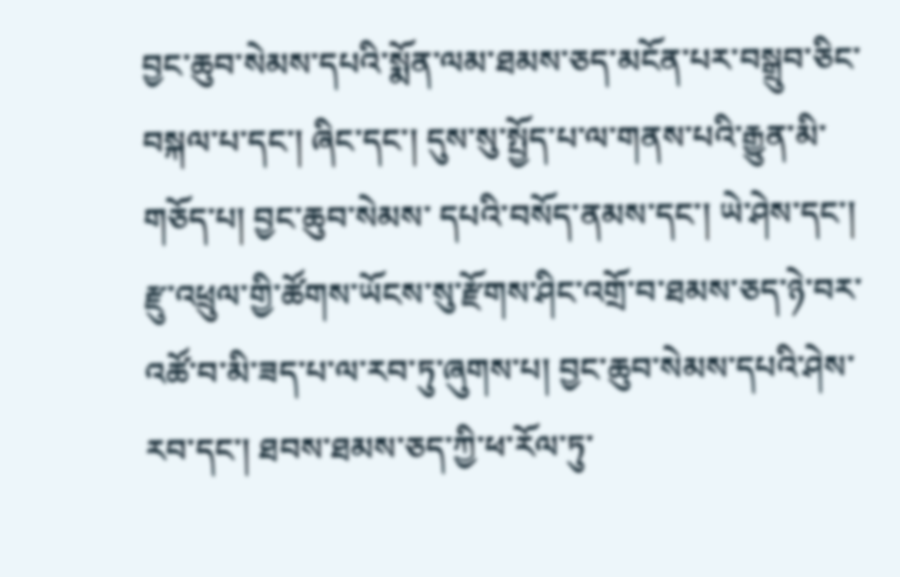བྱང་ཆུབ་སེམས་དཔའི་སྨོན་ལམ་ཐམས་ཅད་མངོན་པར་བསྒྲུབ་ཅིང་བསྐལ་པ་དང་། ཞིང་དང་། དུས་སུ་སྤྱོད་པ་ལ་གནས་པའི་རྒྱུན་མི་གཅོད་པ། བྱང་ཆུབ་སེམས་ དཔའི་བསོད་ནམས་དང་། ཡེ་ཤེས་དང་། རྫུ་འཕྲུལ་གྱི་ཚོགས་ཡོངས་སུ་རྫོགས་ཤིང་འགྲོ་བ་ཐམས་ཅད་ཉེ་བར་འཚོ་བ་མི་ཟད་པ་ལ་རབ་ཏུ་ཞུགས་པ། བྱང་ཆུབ་སེམས་དཔའི་ཤེས་ རབ་དང་། ཐབས་ཐམས་ཅད་ཀྱི་ཕ་རོལ་ཏུ་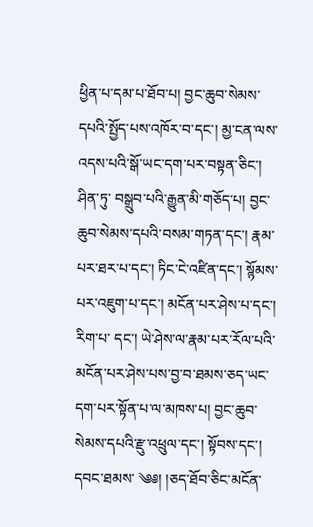ཕྱིན་པ་དམ་པ་ཐོབ་པ། བྱང་ཆུབ་སེམས་དཔའི་སྤྱོད་པས་འཁོར་བ་དང་། མྱ་ངན་ལས་འདས་པའི་སྒོ་ཡང་དག་པར་བསྟན་ཅིང་། ཤིན་ཏུ་ བསྒྲུབ་པའི་རྒྱུན་མི་གཅོད་པ། བྱང་ཆུབ་སེམས་དཔའི་བསམ་གཏན་དང་། རྣམ་པར་ཐར་པ་དང་། ཏིང་ངེ་འཛིན་དང་། སྙོམས་པར་འཇུག་པ་དང་། མངོན་པར་ཤེས་པ་དང་། རིག་པ་ དང་། ཡེ་ཤེས་ལ་རྣམ་པར་རོལ་པའི་མངོན་པར་ཤེས་པས་བྱ་བ་ཐམས་ཅད་ཡང་དག་པར་སྟོན་པ་ལ་མཁས་པ། བྱང་ཆུབ་སེམས་དཔའི་རྫུ་འཕྲུལ་དང་། སྟོབས་དང་། དབང་ཐམས་ ༄༅། །ཅད་ཐོབ་ཅིང་མངོན་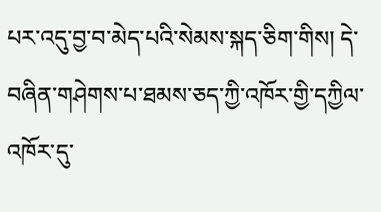པར་འདུ་བྱ་བ་མེད་པའི་སེམས་སྐད་ཅིག་གིས། དེ་བཞིན་གཤེགས་པ་ཐམས་ཅད་ཀྱི་འཁོར་གྱི་དཀྱིལ་འཁོར་དུ་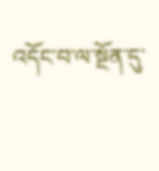འདོང་བ་ལ་སྔོན་དུ་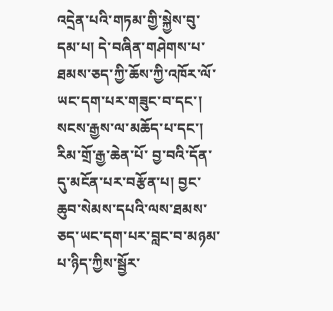འདྲེན་པའི་གཏམ་གྱི་སྐྱེས་བུ་དམ་པ། དེ་བཞིན་གཤེགས་པ་ཐམས་ཅད་ཀྱི་ཆོས་ཀྱི་འཁོར་ལོ་ཡང་དག་པར་གཟུང་བ་དང་། སངས་རྒྱས་ལ་མཆོད་པ་དང་། རིམ་གྲོ་རྒྱ་ཆེན་པོ་ བྱ་བའི་དོན་དུ་མངོན་པར་བརྩོན་པ། བྱང་ཆུབ་སེམས་དཔའི་ལས་ཐམས་ཅད་ཡང་དག་པར་བླང་བ་མཉམ་པ་ཉིད་ཀྱིས་སྦྱོར་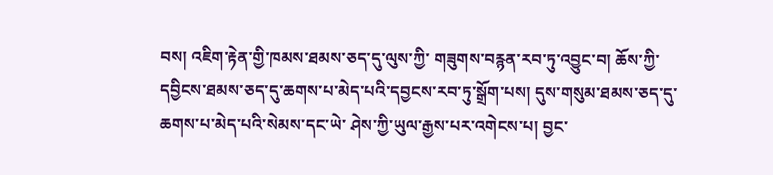བས། འཇིག་རྟེན་གྱི་ཁམས་ཐམས་ཅད་དུ་ལུས་ཀྱི་ གཟུགས་བརྙན་རབ་ཏུ་འབྱུང་བ། ཆོས་ཀྱི་དབྱིངས་ཐམས་ཅད་དུ་ཆགས་པ་མེད་པའི་དབྱངས་རབ་ཏུ་སྒྲོག་པས། དུས་གསུམ་ཐམས་ཅད་དུ་ཆགས་པ་མེད་པའི་སེམས་དང་ཡེ་ ཤེས་ཀྱི་ཡུལ་རྒྱས་པར་འགེངས་པ། བྱང་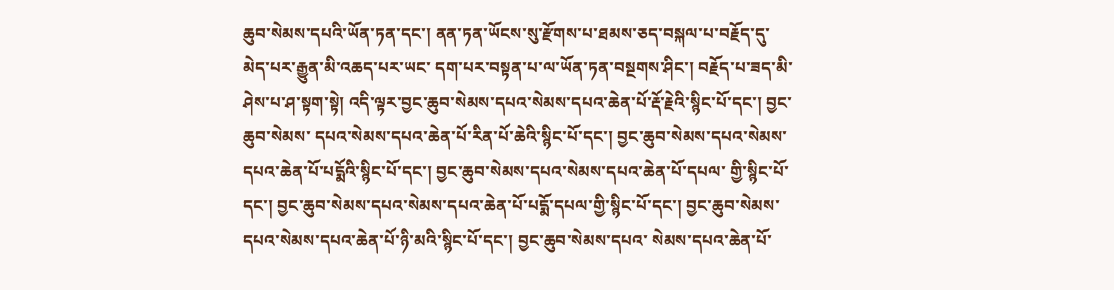ཆུབ་སེམས་དཔའི་ཡོན་ཏན་དང་། ནན་ཏན་ཡོངས་སུ་རྫོགས་པ་ཐམས་ཅད་བསྐལ་པ་བརྗོད་དུ་མེད་པར་རྒྱུན་མི་འཆད་པར་ཡང་ དག་པར་བསྟན་པ་ལ་ཡོན་ཏན་བསྔགས་ཤིང་། བརྗོད་པ་ཟད་མི་ཤེས་པ་ཤ་སྟག་སྟེ། འདི་ལྟར་བྱང་ཆུབ་སེམས་དཔའ་སེམས་དཔའ་ཆེན་པོ་རྡོ་རྗེའི་སྙིང་པོ་དང་། བྱང་ཆུབ་སེམས་ དཔའ་སེམས་དཔའ་ཆེན་པོ་རིན་པོ་ཆེའི་སྙིང་པོ་དང་། བྱང་ཆུབ་སེམས་དཔའ་སེམས་དཔའ་ཆེན་པོ་པདྨོའི་སྙིང་པོ་དང་། བྱང་ཆུབ་སེམས་དཔའ་སེམས་དཔའ་ཆེན་པོ་དཔལ་ གྱི་སྙིང་པོ་དང་། བྱང་ཆུབ་སེམས་དཔའ་སེམས་དཔའ་ཆེན་པོ་པདྨོ་དཔལ་གྱི་སྙིང་པོ་དང་། བྱང་ཆུབ་སེམས་དཔའ་སེམས་དཔའ་ཆེན་པོ་ཉི་མའི་སྙིང་པོ་དང་། བྱང་ཆུབ་སེམས་དཔའ་ སེམས་དཔའ་ཆེན་པོ་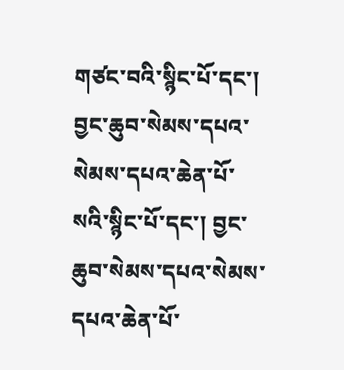གཙང་བའི་སྙིང་པོ་དང་། བྱང་ཆུབ་སེམས་དཔའ་སེམས་དཔའ་ཆེན་པོ་སའི་སྙིང་པོ་དང་། བྱང་ཆུབ་སེམས་དཔའ་སེམས་དཔའ་ཆེན་པོ་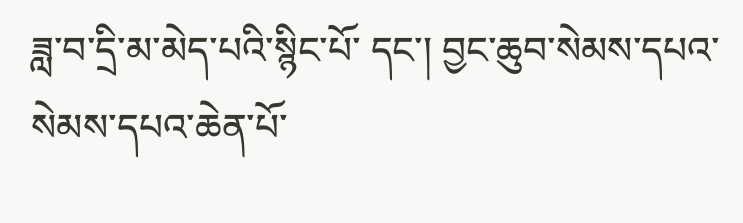ཟླ་བ་དྲི་མ་མེད་པའི་སྙིང་པོ་ དང་། བྱང་ཆུབ་སེམས་དཔའ་སེམས་དཔའ་ཆེན་པོ་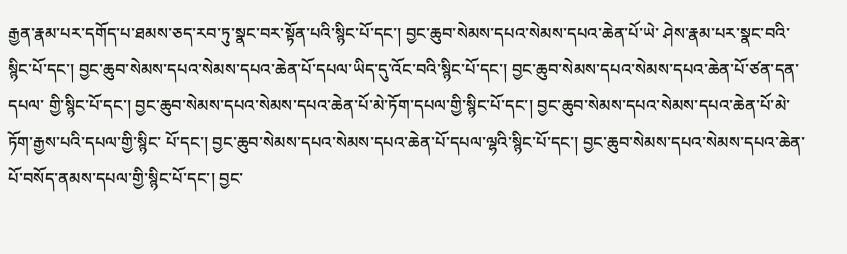རྒྱན་རྣམ་པར་དགོད་པ་ཐམས་ཅད་རབ་ཏུ་སྣང་བར་སྟོན་པའི་སྙིང་པོ་དང་། བྱང་ཆུབ་སེམས་དཔའ་སེམས་དཔའ་ཆེན་པོ་ཡེ་ ཤེས་རྣམ་པར་སྣང་བའི་སྙིང་པོ་དང་། བྱང་ཆུབ་སེམས་དཔའ་སེམས་དཔའ་ཆེན་པོ་དཔལ་ཡིད་དུ་འོང་བའི་སྙིང་པོ་དང་། བྱང་ཆུབ་སེམས་དཔའ་སེམས་དཔའ་ཆེན་པོ་ཙན་དན་དཔལ་ གྱི་སྙིང་པོ་དང་། བྱང་ཆུབ་སེམས་དཔའ་སེམས་དཔའ་ཆེན་པོ་མེ་ཏོག་དཔལ་གྱི་སྙིང་པོ་དང་། བྱང་ཆུབ་སེམས་དཔའ་སེམས་དཔའ་ཆེན་པོ་མེ་ཏོག་རྒྱས་པའི་དཔལ་གྱི་སྙིང་ པོ་དང་། བྱང་ཆུབ་སེམས་དཔའ་སེམས་དཔའ་ཆེན་པོ་དཔལ་ལྷའི་སྙིང་པོ་དང་། བྱང་ཆུབ་སེམས་དཔའ་སེམས་དཔའ་ཆེན་པོ་བསོད་ནམས་དཔལ་གྱི་སྙིང་པོ་དང་། བྱང་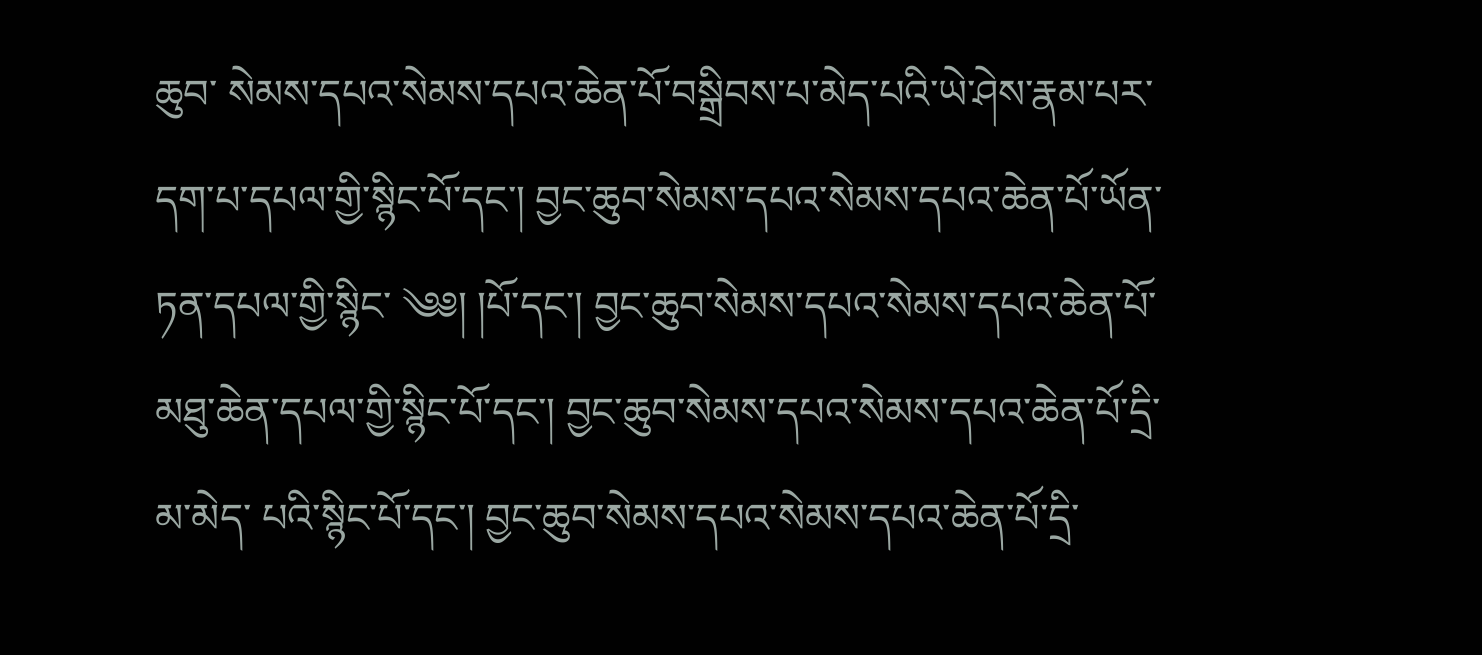ཆུབ་ སེམས་དཔའ་སེམས་དཔའ་ཆེན་པོ་བསྒྲིབས་པ་མེད་པའི་ཡེ་ཤེས་རྣམ་པར་དག་པ་དཔལ་གྱི་སྙིང་པོ་དང་། བྱང་ཆུབ་སེམས་དཔའ་སེམས་དཔའ་ཆེན་པོ་ཡོན་ཏན་དཔལ་གྱི་སྙིང་ ༄༅། །པོ་དང་། བྱང་ཆུབ་སེམས་དཔའ་སེམས་དཔའ་ཆེན་པོ་མཐུ་ཆེན་དཔལ་གྱི་སྙིང་པོ་དང་། བྱང་ཆུབ་སེམས་དཔའ་སེམས་དཔའ་ཆེན་པོ་དྲི་མ་མེད་ པའི་སྙིང་པོ་དང་། བྱང་ཆུབ་སེམས་དཔའ་སེམས་དཔའ་ཆེན་པོ་དྲི་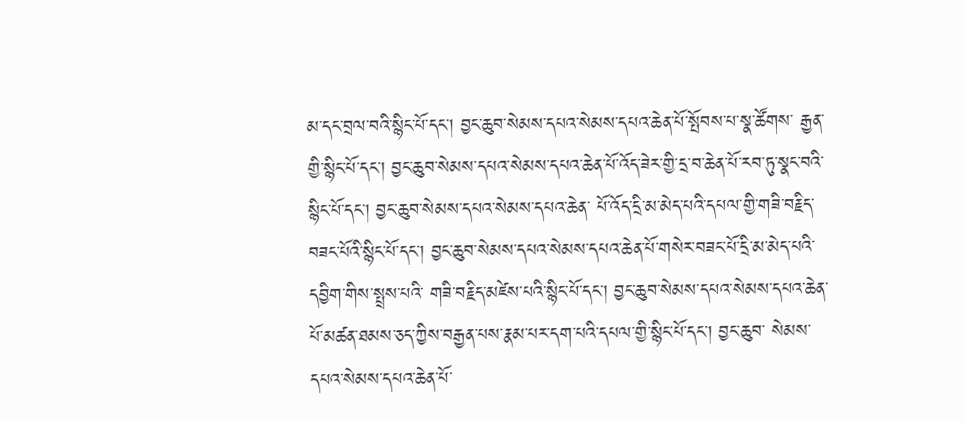མ་དང་བྲལ་བའི་སྙིང་པོ་དང་། བྱང་ཆུབ་སེམས་དཔའ་སེམས་དཔའ་ཆེན་པོ་སྤོབས་པ་སྣ་ཚོགས་ རྒྱན་གྱི་སྙིང་པོ་དང་། བྱང་ཆུབ་སེམས་དཔའ་སེམས་དཔའ་ཆེན་པོ་འོད་ཟེར་གྱི་དྲ་བ་ཆེན་པོ་རབ་ཏུ་སྣང་བའི་སྙིང་པོ་དང་། བྱང་ཆུབ་སེམས་དཔའ་སེམས་དཔའ་ཆེན་ པོ་འོད་དྲི་མ་མེད་པའི་དཔལ་གྱི་གཟི་བརྗིད་བཟང་པོའི་སྙིང་པོ་དང་། བྱང་ཆུབ་སེམས་དཔའ་སེམས་དཔའ་ཆེན་པོ་གསེར་བཟང་པོ་དྲི་མ་མེད་པའི་དབྱིག་གིས་སྤྲས་པའི་ གཟི་བརྗིད་མཛེས་པའི་སྙིང་པོ་དང་། བྱང་ཆུབ་སེམས་དཔའ་སེམས་དཔའ་ཆེན་པོ་མཚན་ཐམས་ཅད་ཀྱིས་བརྒྱན་པས་རྣམ་པར་དག་པའི་དཔལ་གྱི་སྙིང་པོ་དང་། བྱང་ཆུབ་ སེམས་དཔའ་སེམས་དཔའ་ཆེན་པོ་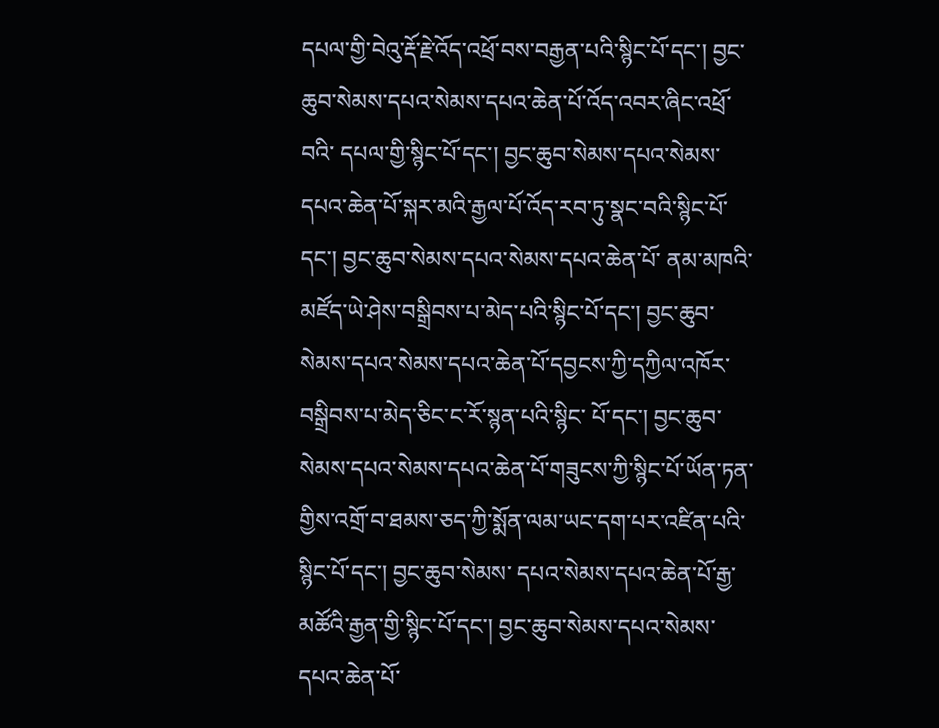དཔལ་གྱི་བེའུ་རྡོ་རྗེ་འོད་འཕྲོ་བས་བརྒྱན་པའི་སྙིང་པོ་དང་། བྱང་ཆུབ་སེམས་དཔའ་སེམས་དཔའ་ཆེན་པོ་འོད་འབར་ཞིང་འཕྲོ་བའི་ དཔལ་གྱི་སྙིང་པོ་དང་། བྱང་ཆུབ་སེམས་དཔའ་སེམས་དཔའ་ཆེན་པོ་སྐར་མའི་རྒྱལ་པོ་འོད་རབ་ཏུ་སྣང་བའི་སྙིང་པོ་དང་། བྱང་ཆུབ་སེམས་དཔའ་སེམས་དཔའ་ཆེན་པོ་ ནམ་མཁའི་མཛོད་ཡེ་ཤེས་བསྒྲིབས་པ་མེད་པའི་སྙིང་པོ་དང་། བྱང་ཆུབ་སེམས་དཔའ་སེམས་དཔའ་ཆེན་པོ་དབྱངས་ཀྱི་དཀྱིལ་འཁོར་བསྒྲིབས་པ་མེད་ཅིང་ང་རོ་སྙན་པའི་སྙིང་ པོ་དང་། བྱང་ཆུབ་སེམས་དཔའ་སེམས་དཔའ་ཆེན་པོ་གཟུངས་ཀྱི་སྙིང་པོ་ཡོན་ཏན་གྱིས་འགྲོ་བ་ཐམས་ཅད་ཀྱི་སྨོན་ལམ་ཡང་དག་པར་འཛིན་པའི་སྙིང་པོ་དང་། བྱང་ཆུབ་སེམས་ དཔའ་སེམས་དཔའ་ཆེན་པོ་རྒྱ་མཚོའི་རྒྱན་གྱི་སྙིང་པོ་དང་། བྱང་ཆུབ་སེམས་དཔའ་སེམས་དཔའ་ཆེན་པོ་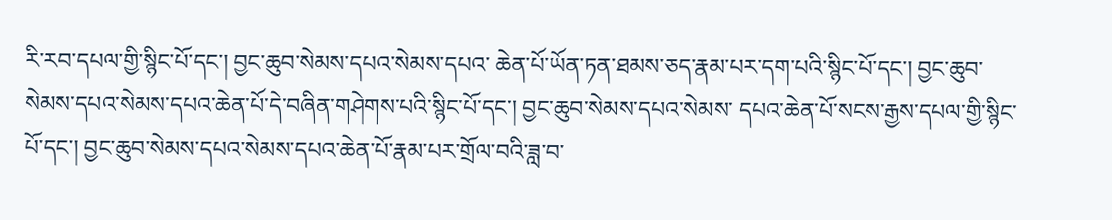རི་རབ་དཔལ་གྱི་སྙིང་པོ་དང་། བྱང་ཆུབ་སེམས་དཔའ་སེམས་དཔའ་ ཆེན་པོ་ཡོན་ཏན་ཐམས་ཅད་རྣམ་པར་དག་པའི་སྙིང་པོ་དང་། བྱང་ཆུབ་སེམས་དཔའ་སེམས་དཔའ་ཆེན་པོ་དེ་བཞིན་གཤེགས་པའི་སྙིང་པོ་དང་། བྱང་ཆུབ་སེམས་དཔའ་སེམས་ དཔའ་ཆེན་པོ་སངས་རྒྱས་དཔལ་གྱི་སྙིང་པོ་དང་། བྱང་ཆུབ་སེམས་དཔའ་སེམས་དཔའ་ཆེན་པོ་རྣམ་པར་གྲོལ་བའི་ཟླ་བ་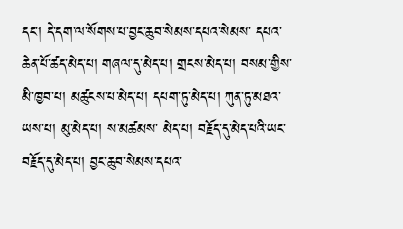དང་། དེ་དག་ལ་སོགས་པ་བྱང་ཆུབ་སེམས་དཔའ་སེམས་ དཔའ་ཆེན་པོ་ཚད་མེད་པ། གཞལ་དུ་མེད་པ། གྲངས་མེད་པ། བསམ་གྱིས་མི་ཁྱབ་པ། མཚུངས་པ་མེད་པ། དཔག་ཏུ་མེད་པ། ཀུན་ཏུ་མཐའ་ཡས་པ། མུ་མེད་པ། ས་མཚམས་ མེད་པ། བརྗོད་དུ་མེད་པའི་ཡང་བརྗོད་དུ་མེད་པ། བྱང་ཆུབ་སེམས་དཔའ་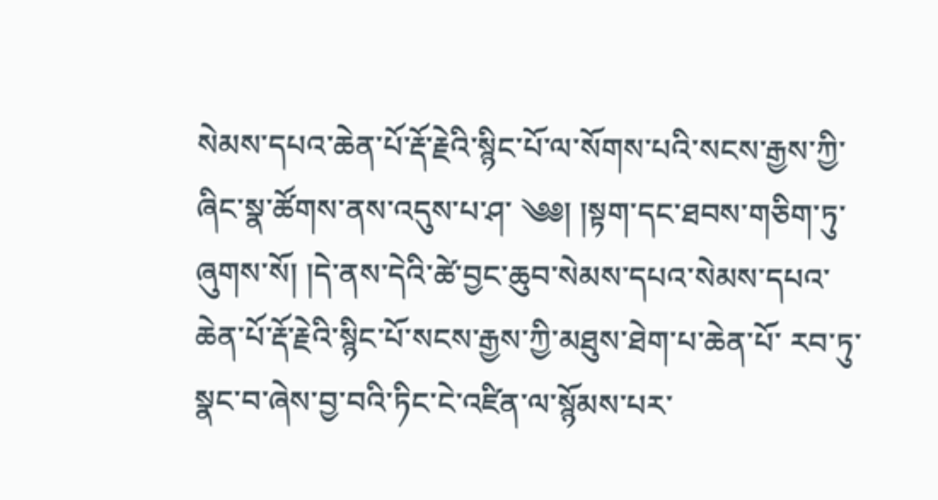སེམས་དཔའ་ཆེན་པོ་རྡོ་རྗེའི་སྙིང་པོ་ལ་སོགས་པའི་སངས་རྒྱས་ཀྱི་ཞིང་སྣ་ཚོགས་ནས་འདུས་པ་ཤ་ ༄༅། །སྟག་དང་ཐབས་གཅིག་ཏུ་ཞུགས་སོ། །དེ་ནས་དེའི་ཚེ་བྱང་ཆུབ་སེམས་དཔའ་སེམས་དཔའ་ཆེན་པོ་རྡོ་རྗེའི་སྙིང་པོ་སངས་རྒྱས་ཀྱི་མཐུས་ཐེག་པ་ཆེན་པོ་ རབ་ཏུ་སྣང་བ་ཞེས་བྱ་བའི་ཏིང་ངེ་འཛིན་ལ་སྙོམས་པར་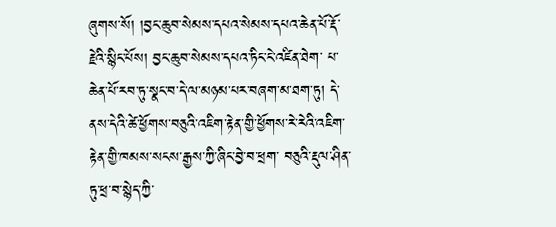ཞུགས་སོ། །བྱང་ཆུབ་སེམས་དཔའ་སེམས་དཔའ་ཆེན་པོ་རྡོ་རྗེའི་སྙིང་པོས། བྱང་ཆུབ་སེམས་དཔའ་ཏིང་ངེ་འཛིན་ཐེག་ པ་ཆེན་པོ་རབ་ཏུ་སྣང་བ་དེ་ལ་མཉམ་པར་བཞག་མ་ཐག་ཏུ། དེ་ནས་དེའི་ཚེ་ཕྱོགས་བཅུའི་འཇིག་རྟེན་གྱི་ཕྱོགས་རེ་རེའི་འཇིག་རྟེན་གྱི་ཁམས་སངས་རྒྱས་ཀྱི་ཞིང་བྱེ་བ་ཕྲག་ བཅུའི་རྡུལ་ཤིན་ཏུ་ཕྲ་བ་སྙེད་ཀྱི་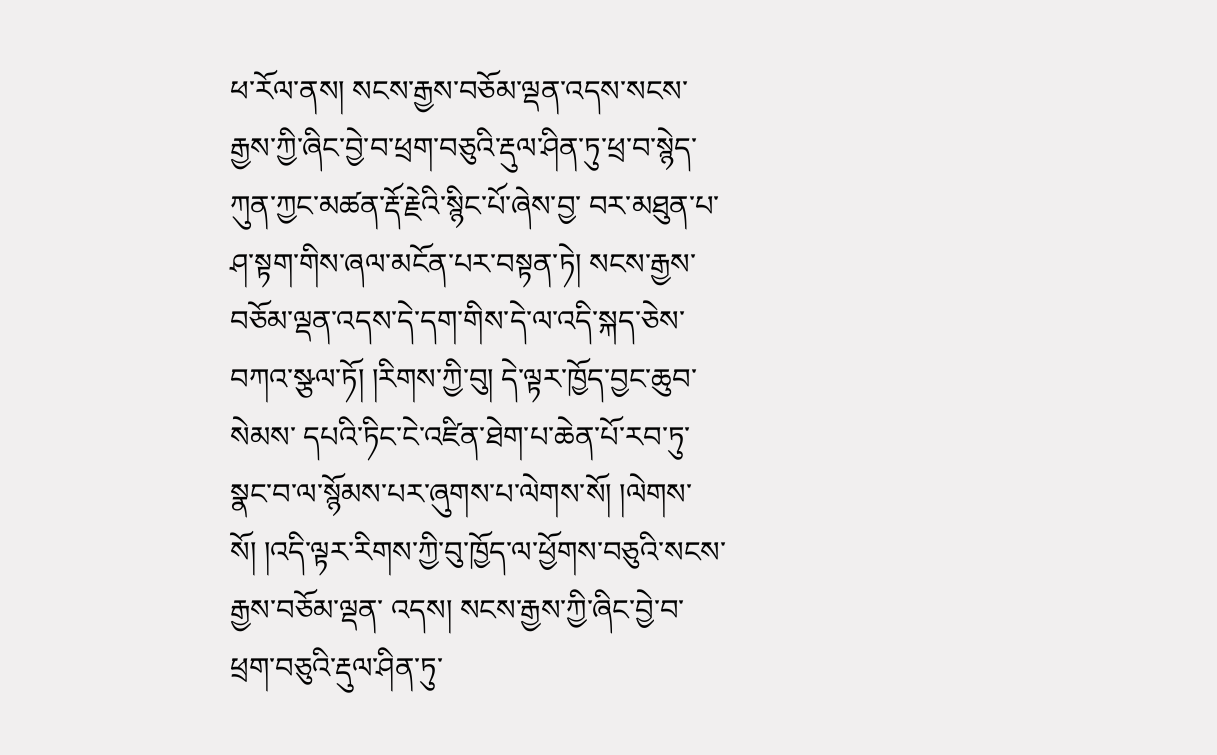ཕ་རོལ་ནས། སངས་རྒྱས་བཅོམ་ལྡན་འདས་སངས་རྒྱས་ཀྱི་ཞིང་བྱེ་བ་ཕྲག་བཅུའི་རྡུལ་ཤིན་ཏུ་ཕྲ་བ་སྙེད་ཀུན་ཀྱང་མཚན་རྡོ་རྗེའི་སྙིང་པོ་ཞེས་བྱ་ བར་མཐུན་པ་ཤ་སྟག་གིས་ཞལ་མངོན་པར་བསྟན་ཏེ། སངས་རྒྱས་བཅོམ་ལྡན་འདས་དེ་དག་གིས་དེ་ལ་འདི་སྐད་ཅེས་བཀའ་སྩལ་ཏོ། །རིགས་ཀྱི་བུ། དེ་ལྟར་ཁྱོད་བྱང་ཆུབ་སེམས་ དཔའི་ཏིང་ངེ་འཛིན་ཐེག་པ་ཆེན་པོ་རབ་ཏུ་སྣང་བ་ལ་སྙོམས་པར་ཞུགས་པ་ལེགས་སོ། །ལེགས་སོ། །འདི་ལྟར་རིགས་ཀྱི་བུ་ཁྱོད་ལ་ཕྱོགས་བཅུའི་སངས་རྒྱས་བཅོམ་ལྡན་ འདས། སངས་རྒྱས་ཀྱི་ཞིང་བྱེ་བ་ཕྲག་བཅུའི་རྡུལ་ཤིན་ཏུ་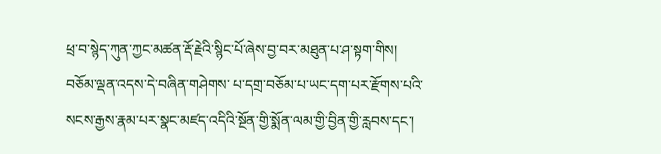ཕྲ་བ་སྙེད་ཀུན་ཀྱང་མཚན་རྡོ་རྗེའི་སྙིང་པོ་ཞེས་བྱ་བར་མཐུན་པ་ཤ་སྟག་གིས། བཅོམ་ལྡན་འདས་དེ་བཞིན་གཤེགས་ པ་དགྲ་བཅོམ་པ་ཡང་དག་པར་རྫོགས་པའི་སངས་རྒྱས་རྣམ་པར་སྣང་མཛད་འདིའི་སྔོན་གྱི་སྨོན་ལམ་གྱི་བྱིན་གྱི་རླབས་དང་།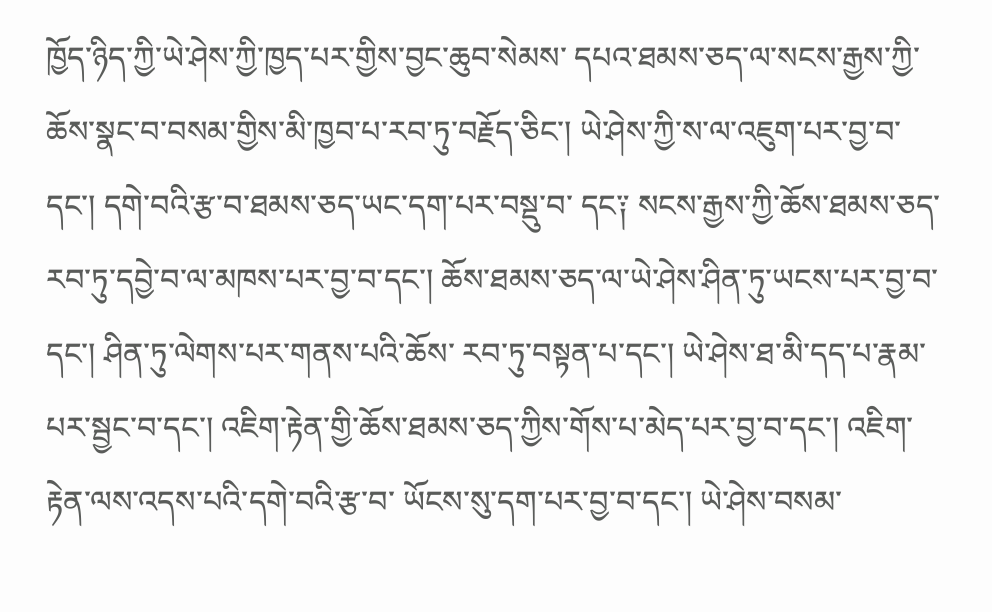ཁྱོད་ཉིད་ཀྱི་ཡེ་ཤེས་ཀྱི་ཁྱད་པར་གྱིས་བྱང་ཆུབ་སེམས་ དཔའ་ཐམས་ཅད་ལ་སངས་རྒྱས་ཀྱི་ཆོས་སྣང་བ་བསམ་གྱིས་མི་ཁྱབ་པ་རབ་ཏུ་བརྗོད་ཅིང་། ཡེ་ཤེས་ཀྱི་ས་ལ་འཇུག་པར་བྱ་བ་དང་། དགེ་བའི་རྩ་བ་ཐམས་ཅད་ཡང་དག་པར་བསྡུ་བ་ དང༑ སངས་རྒྱས་ཀྱི་ཆོས་ཐམས་ཅད་རབ་ཏུ་དབྱེ་བ་ལ་མཁས་པར་བྱ་བ་དང་། ཆོས་ཐམས་ཅད་ལ་ཡེ་ཤེས་ཤིན་ཏུ་ཡངས་པར་བྱ་བ་དང་། ཤིན་ཏུ་ལེགས་པར་གནས་པའི་ཆོས་ རབ་ཏུ་བསྟན་པ་དང་། ཡེ་ཤེས་ཐ་མི་དད་པ་རྣམ་པར་སྦྱང་བ་དང་། འཇིག་རྟེན་གྱི་ཆོས་ཐམས་ཅད་ཀྱིས་གོས་པ་མེད་པར་བྱ་བ་དང་། འཇིག་རྟེན་ལས་འདས་པའི་དགེ་བའི་རྩ་བ་ ཡོངས་སུ་དག་པར་བྱ་བ་དང་། ཡེ་ཤེས་བསམ་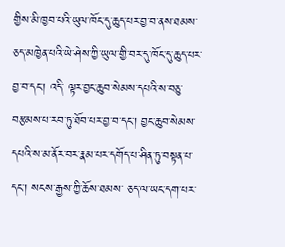གྱིས་མི་ཁྱབ་པའི་ཡུལ་ཁོང་དུ་ཆུད་པར་བྱ་བ་ནས་ཐམས་ཅད་མཁྱེན་པའི་ཡེ་ཤེས་ཀྱི་ཡུལ་གྱི་བར་དུ་ཁོང་དུ་ཆུད་པར་བྱ་བ་དང་། འདི་ ལྟར་བྱང་ཆུབ་སེམས་དཔའི་ས་བཅུ་བརྩམས་པ་རབ་ཏུ་ཐོབ་པར་བྱ་བ་དང་། བྱང་ཆུབ་སེམས་དཔའི་ས་མ་ནོར་བར་རྣམ་པར་དགོད་པ་ཤིན་ཏུ་བསྟན་པ་དང་། སངས་རྒྱས་ཀྱི་ཆོས་ཐམས་ ཅད་ལ་ཡང་དག་པར་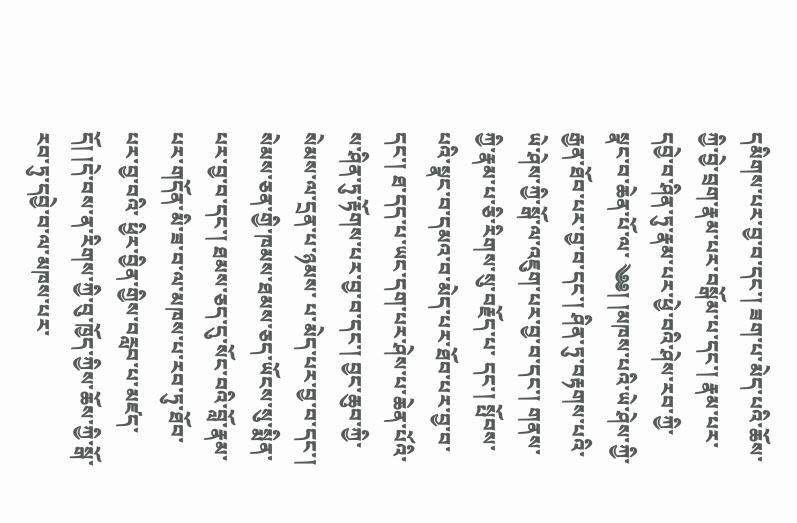དམིགས་པར་བྱ་བ་དང་། ཟག་པ་མེད་པའི་ཆོས་ཀྱི་བྱེ་བྲག་རྣམ་པར་བསྒོམ་པ་དང་། རྣམ་པར་དབྱེ་བ་ཤིན་ཏུ་རྣམ་པར་ཕྱེ་བའི་ཤེས་རབ་ཀྱི་སྣང་བ་ཆེན་པོ་ལ་ ༄༅། །མཁས་པའི་ཡེ་ཤེས་ཀྱི་རྒྱན་ཐོབ་པར་བྱ་བ་དང་། ཤིན་ཏུ་བརྟགས་པའི་ཡེ་ཤེས་ཀྱི་སྒོ་ལ་འཇུག་པར་བྱ་བ་དང་། གནས་ཀྱི་རྣམ་པ་ཅི་རིགས་སུ་བརྗོད་པ་ དང་། སྤོབས་པའི་སྣང་བ་དམའ་བ་མེད་པར་ཐོབ་པར་བྱ་བ་དང་། ཐ་དད་པ་ཡང་དག་པར་ཤེས་པ་ཆེན་པོའི་ས་ཤིན་ཏུ་རྟོགས་པར་བྱ་བ་དང་། བྱང་ཆུབ་ཀྱི་སེམས་ལ་དྲན་པ་ཉམས་ པ་མེད་པར་བྱ་བ་དང་། སེམས་ཅན་གྱི་ཁམས་ཐམས་ཅད་ཡོངས་སུ་སྨིན་པར་བྱ་བ་དང་། ཐམས་ཅད་དུ་སོང་བའི་བློ་རྣམ་པར་གདོན་མི་ཟ་བ་ལ་མཁས་པ་རབ་ཏུ་ཐོབ་པར་བྱ་བའི་ ཕྱིར་བྱིན་གྱིས་བརླབ་པ་མཛད་དོ། །དེ་བས་ན་རིགས་ཀྱི་བུ་ཁྱོད་ཀྱིས་ཆོས་ཀྱི་སྒོ་རབ་ཏུ་དབྱེ་བ་ལ་མཁས་པར་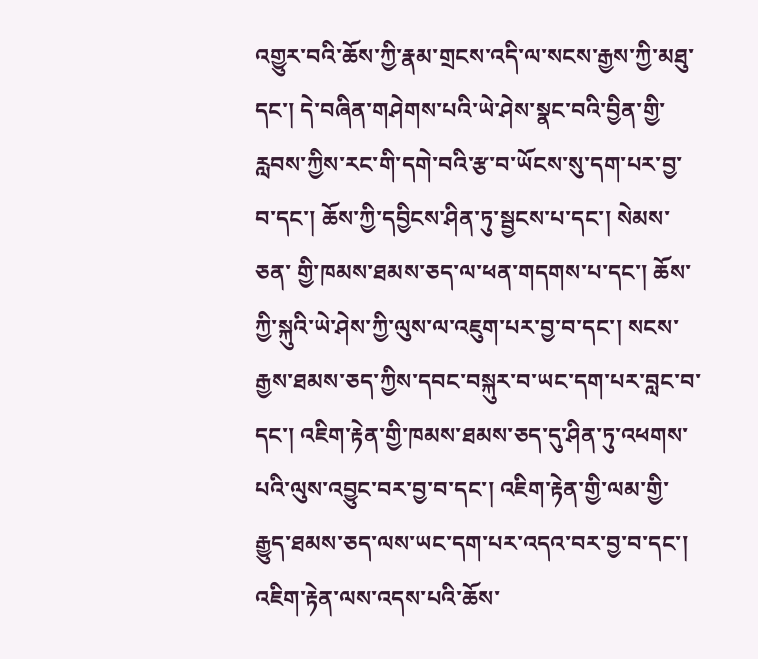འགྱུར་བའི་ཆོས་ཀྱི་རྣམ་གྲངས་འདི་ལ་སངས་རྒྱས་ཀྱི་མཐུ་དང་། དེ་བཞིན་གཤེགས་པའི་ཡེ་ཤེས་སྣང་བའི་བྱིན་གྱི་རླབས་ཀྱིས་རང་གི་དགེ་བའི་རྩ་བ་ཡོངས་སུ་དག་པར་བྱ་བ་དང་། ཆོས་ཀྱི་དབྱིངས་ཤིན་ཏུ་སྦྱངས་པ་དང་། སེམས་ཅན་ གྱི་ཁམས་ཐམས་ཅད་ལ་ཕན་གདགས་པ་དང་། ཆོས་ཀྱི་སྐུའི་ཡེ་ཤེས་ཀྱི་ལུས་ལ་འཇུག་པར་བྱ་བ་དང་། སངས་རྒྱས་ཐམས་ཅད་ཀྱིས་དབང་བསྐུར་བ་ཡང་དག་པར་བླང་བ་དང་། འཇིག་རྟེན་གྱི་ཁམས་ཐམས་ཅད་དུ་ཤིན་ཏུ་འཕགས་པའི་ལུས་འབྱུང་བར་བྱ་བ་དང་། འཇིག་རྟེན་གྱི་ལམ་གྱི་རྒྱུད་ཐམས་ཅད་ལས་ཡང་དག་པར་འདའ་བར་བྱ་བ་དང་། འཇིག་རྟེན་ལས་འདས་པའི་ཆོས་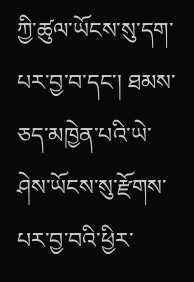ཀྱི་ཚུལ་ཡོངས་སུ་དག་པར་བྱ་བ་དང་། ཐམས་ཅད་མཁྱེན་པའི་ཡེ་ཤེས་ཡོངས་སུ་རྫོགས་པར་བྱ་བའི་ཕྱིར་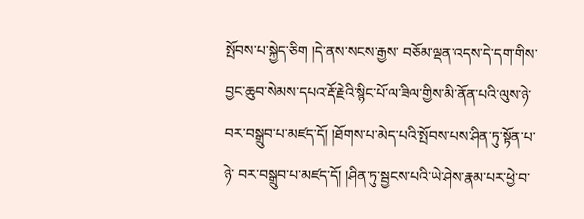སྤོབས་པ་སྐྱེད་ཅིག །དེ་ནས་སངས་རྒྱས་ བཅོམ་ལྡན་འདས་དེ་དག་གིས་བྱང་ཆུབ་སེམས་དཔའ་རྡོ་རྗེའི་སྙིང་པོ་ལ་ཟིལ་གྱིས་མི་ནོན་པའི་ལུས་ཉེ་བར་བསྒྲུབ་པ་མཛད་དོ། །ཐོགས་པ་མེད་པའི་སྤོབས་པས་ཤིན་ཏུ་སྟོན་པ་ཉེ་ བར་བསྒྲུབ་པ་མཛད་དོ། །ཤིན་ཏུ་སྦྱངས་པའི་ཡེ་ཤེས་རྣམ་པར་ཕྱེ་བ་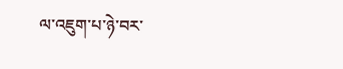ལ་འཇུག་པ་ཉེ་བར་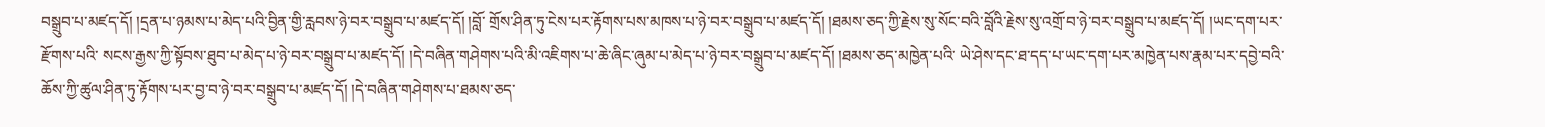བསྒྲུབ་པ་མཛད་དོ། །དྲན་པ་ཉམས་པ་མེད་པའི་བྱིན་གྱི་རླབས་ཉེ་བར་བསྒྲུབ་པ་མཛད་དོ། །བློ་ གྲོས་ཤིན་ཏུ་ངེས་པར་རྟོགས་པས་མཁས་པ་ཉེ་བར་བསྒྲུབ་པ་མཛད་དོ། །ཐམས་ཅད་ཀྱི་རྗེས་སུ་སོང་བའི་བློའི་རྗེས་སུ་འགྲོ་བ་ཉེ་བར་བསྒྲུབ་པ་མཛད་དོ། །ཡང་དག་པར་རྫོགས་པའི་ སངས་རྒྱས་ཀྱི་སྟོབས་ཐུབ་པ་མེད་པ་ཉེ་བར་བསྒྲུབ་པ་མཛད་དོ། །དེ་བཞིན་གཤེགས་པའི་མི་འཇིགས་པ་ཆེ་ཞིང་ཞུམ་པ་མེད་པ་ཉེ་བར་བསྒྲུབ་པ་མཛད་དོ། །ཐམས་ཅད་མཁྱེན་པའི་ ཡེ་ཤེས་དང་ཐ་དད་པ་ཡང་དག་པར་མཁྱེན་པས་རྣམ་པར་དབྱེ་བའི་ཆོས་ཀྱི་ཚུལ་ཤིན་ཏུ་རྟོགས་པར་བྱ་བ་ཉེ་བར་བསྒྲུབ་པ་མཛད་དོ། །དེ་བཞིན་གཤེགས་པ་ཐམས་ཅད་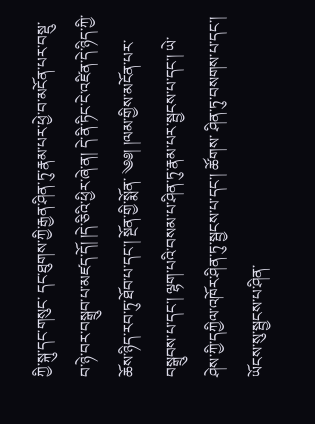ཀྱི་སྐུ་དང་གསུང་ དང་ཐུགས་ཀྱི་རྒྱན་ཤིན་ཏུ་རྣམ་པར་ཕྱེ་བ་མངོན་པར་བསྡུ་བ་ཉེ་བར་བསྒྲུབ་པ་མཛད་དོ། །དེ་ཅིའི་ཕྱིར་ཞེ་ན། དེ་ནི་ཏིང་ངེ་འཛིན་དེ་ཉིད་ཀྱི་ཆོས་ཉིད་རབ་ཏུ་ཐོབ་པ་དང་། སྔོན་གྱི་སྨོན་ ༄༅། །ལམ་གྱིས་མངོན་པར་བསྒྲུབས་པ་དང་། ལྷག་པའི་བསམ་པ་ཤིན་ཏུ་རྣམ་པར་སྦྱངས་པ་དང་། ཡེ་ཤེས་ཀྱི་དཀྱིལ་འཁོར་ཤིན་ཏུ་སྦྱངས་པ་དང་། ཚོགས་ ཤིན་ཏུ་བསགས་པ་དང་། ཡོངས་སུ་སྦྱངས་པ་ཤིན་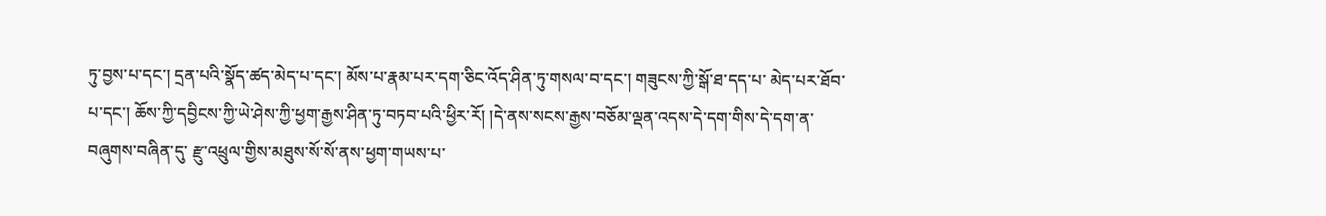ཏུ་བྱས་པ་དང་། དྲན་པའི་སྣོད་ཚད་མེད་པ་དང་། མོས་པ་རྣམ་པར་དག་ཅིང་འོད་ཤིན་ཏུ་གསལ་བ་དང་། གཟུངས་ཀྱི་སྒོ་ཐ་དད་པ་ མེད་པར་ཐོབ་པ་དང་། ཆོས་ཀྱི་དབྱིངས་ཀྱི་ཡེ་ཤེས་ཀྱི་ཕྱག་རྒྱས་ཤིན་ཏུ་བཏབ་པའི་ཕྱིར་རོ། །དེ་ནས་སངས་རྒྱས་བཅོམ་ལྡན་འདས་དེ་དག་གིས་དེ་དག་ན་བཞུགས་བཞིན་དུ་ རྫུ་འཕྲུལ་གྱིས་མཐུས་སོ་སོ་ནས་ཕྱག་གཡས་པ་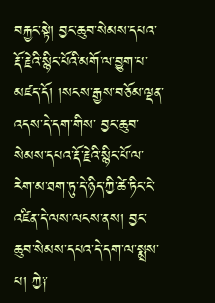བརྐྱང་སྟེ། བྱང་ཆུབ་སེམས་དཔའ་རྡོ་རྗེའི་སྙིང་པོའི་མགོ་ལ་བྱུག་པ་མཛད་དོ། །སངས་རྒྱས་བཅོམ་ལྡན་འདས་དེ་དག་གིས་ བྱང་ཆུབ་སེམས་དཔའ་རྡོ་རྗེའི་སྙིང་པོ་ལ་རེག་མ་ཐག་ཏུ་དེ་ཉིད་ཀྱི་ཚེ་ཏིང་ངེ་འཛིན་དེ་ལས་ལངས་ནས། བྱང་ཆུབ་སེམས་དཔའ་དེ་དག་ལ་སྨྲས་པ། ཀྱེ༑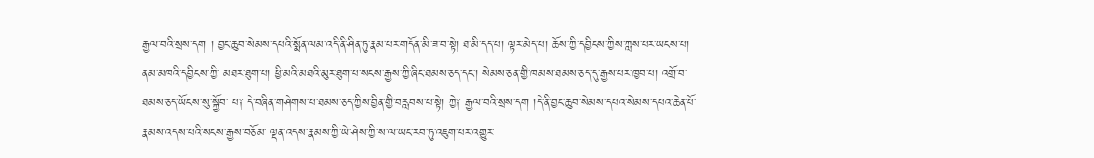རྒྱལ་བའི་སྲས་དག ། བྱང་ཆུབ་སེམས་དཔའི་སྨོན་ལམ་འདི་ནི་ཤིན་ཏུ་རྣམ་པར་གདོན་མི་ཟ་བ་སྟེ། ཐ་མི་དད་པ། ལྟར་མེད་པ། ཆོས་ཀྱི་དབྱིངས་ཀྱིས་ཀླས་པར་ཡངས་པ། ནམ་མཁའི་དབྱིངས་ཀྱི་ མཐར་ཐུག་པ། ཕྱི་མའི་མཐའི་མུར་ཐུག་པ་སངས་རྒྱས་ཀྱི་ཞིང་ཐམས་ཅད་དང་། སེམས་ཅན་གྱི་ཁམས་ཐམས་ཅད་དུ་རྒྱས་པར་ཁྱབ་པ། འགྲོ་བ་ཐམས་ཅད་ཡོངས་སུ་སྐྱོབ་ པ༑ དེ་བཞིན་གཤེགས་པ་ཐམས་ཅད་ཀྱིས་བྱིན་གྱི་བརླབས་པ་སྟེ། ཀྱེ༑ རྒྱལ་བའི་སྲས་དག །དེ་ནི་བྱང་ཆུབ་སེམས་དཔའ་སེམས་དཔའ་ཆེན་པོ་རྣམས་འདས་པའི་སངས་རྒྱས་བཅོམ་ ལྡན་འདས་རྣམས་ཀྱི་ཡེ་ཤེས་ཀྱི་ས་ལ་ཡང་རབ་ཏུ་འཇུག་པར་འགྱུར་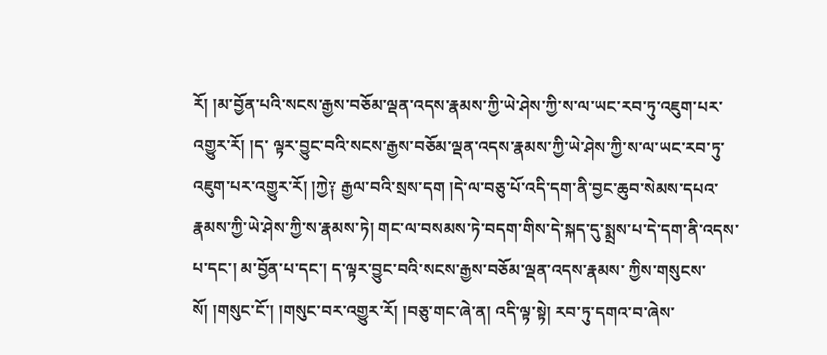རོ། །མ་བྱོན་པའི་སངས་རྒྱས་བཅོམ་ལྡན་འདས་རྣམས་ཀྱི་ཡེ་ཤེས་ཀྱི་ས་ལ་ཡང་རབ་ཏུ་འཇུག་པར་འགྱུར་རོ། །ད་ ལྟར་བྱུང་བའི་སངས་རྒྱས་བཅོམ་ལྡན་འདས་རྣམས་ཀྱི་ཡེ་ཤེས་ཀྱི་ས་ལ་ཡང་རབ་ཏུ་འཇུག་པར་འགྱུར་རོ། །ཀྱེ༑ རྒྱལ་བའི་སྲས་དག །དེ་ལ་བཅུ་པོ་འདི་དག་ནི་བྱང་ཆུབ་སེམས་དཔའ་ རྣམས་ཀྱི་ཡེ་ཤེས་ཀྱི་ས་རྣམས་ཏེ། གང་ལ་བསམས་ཏེ་བདག་གིས་དེ་སྐད་དུ་སྨྲས་པ་དེ་དག་ནི་འདས་པ་དང་། མ་བྱོན་པ་དང་། ད་ལྟར་བྱུང་བའི་སངས་རྒྱས་བཅོམ་ལྡན་འདས་རྣམས་ ཀྱིས་གསུངས་སོ། །གསུང་ངོ་། །གསུང་བར་འགྱུར་རོ། །བཅུ་གང་ཞེ་ན། འདི་ལྟ་སྟེ། རབ་ཏུ་དགའ་བ་ཞེས་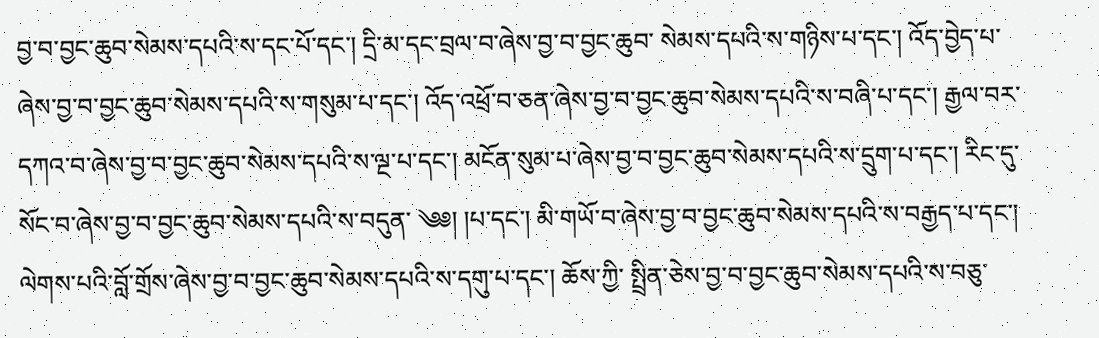བྱ་བ་བྱང་ཆུབ་སེམས་དཔའི་ས་དང་པོ་དང་། དྲི་མ་དང་བྲལ་བ་ཞེས་བྱ་བ་བྱང་ཆུབ་ སེམས་དཔའི་ས་གཉིས་པ་དང་། འོད་བྱེད་པ་ཞེས་བྱ་བ་བྱང་ཆུབ་སེམས་དཔའི་ས་གསུམ་པ་དང་། འོད་འཕྲོ་བ་ཅན་ཞེས་བྱ་བ་བྱང་ཆུབ་སེམས་དཔའི་ས་བཞི་པ་དང་། རྒྱལ་བར་ དཀའ་བ་ཞེས་བྱ་བ་བྱང་ཆུབ་སེམས་དཔའི་ས་ལྔ་པ་དང་། མངོན་སུམ་པ་ཞེས་བྱ་བ་བྱང་ཆུབ་སེམས་དཔའི་ས་དྲུག་པ་དང་། རིང་དུ་སོང་བ་ཞེས་བྱ་བ་བྱང་ཆུབ་སེམས་དཔའི་ས་བདུན་ ༄༅། །པ་དང་། མི་གཡོ་བ་ཞེས་བྱ་བ་བྱང་ཆུབ་སེམས་དཔའི་ས་བརྒྱད་པ་དང་། ལེགས་པའི་བློ་གྲོས་ཞེས་བྱ་བ་བྱང་ཆུབ་སེམས་དཔའི་ས་དགུ་པ་དང་། ཆོས་ཀྱི་ སྤྲིན་ཅེས་བྱ་བ་བྱང་ཆུབ་སེམས་དཔའི་ས་བཅུ་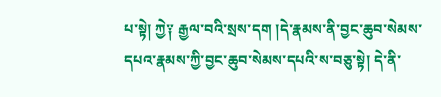པ་སྟེ། ཀྱེ༑ རྒྱལ་བའི་སྲས་དག །དེ་རྣམས་ནི་བྱང་ཆུབ་སེམས་དཔའ་རྣམས་ཀྱི་བྱང་ཆུབ་སེམས་དཔའི་ས་བཅུ་སྟེ། དེ་ནི་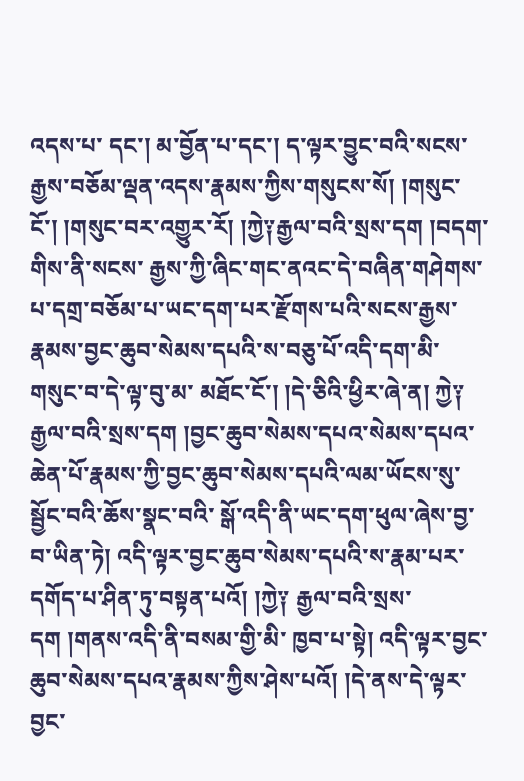འདས་པ་ དང་། མ་བྱོན་པ་དང་། ད་ལྟར་བྱུང་བའི་སངས་རྒྱས་བཅོམ་ལྡན་འདས་རྣམས་ཀྱིས་གསུངས་སོ། །གསུང་ངོ་། །གསུང་བར་འགྱུར་རོ། །ཀྱེ༑རྒྱལ་བའི་སྲས་དག །བདག་གིས་ནི་སངས་ རྒྱས་ཀྱི་ཞིང་གང་ནའང་དེ་བཞིན་གཤེགས་པ་དགྲ་བཅོམ་པ་ཡང་དག་པར་རྫོགས་པའི་སངས་རྒྱས་རྣམས་བྱང་ཆུབ་སེམས་དཔའི་ས་བཅུ་པོ་འདི་དག་མི་གསུང་བ་དེ་ལྟ་བུ་མ་ མཐོང་ངོ་། །དེ་ཅིའི་ཕྱིར་ཞེ་ན། ཀྱེ༑ རྒྱལ་བའི་སྲས་དག །བྱང་ཆུབ་སེམས་དཔའ་སེམས་དཔའ་ཆེན་པོ་རྣམས་ཀྱི་བྱང་ཆུབ་སེམས་དཔའི་ལམ་ཡོངས་སུ་སྦྱོང་བའི་ཆོས་སྣང་བའི་ སྒོ་འདི་ནི་ཡང་དག་ཕུལ་ཞེས་བྱ་བ་ཡིན་ཏེ། འདི་ལྟར་བྱང་ཆུབ་སེམས་དཔའི་ས་རྣམ་པར་དགོད་པ་ཤིན་ཏུ་བསྟན་པའོ། །ཀྱེ༑ རྒྱལ་བའི་སྲས་དག །གནས་འདི་ནི་བསམ་གྱི་མི་ ཁྱབ་པ་སྟེ། འདི་ལྟར་བྱང་ཆུབ་སེམས་དཔའ་རྣམས་ཀྱིས་ཤེས་པའོ། །དེ་ནས་དེ་ལྟར་བྱང་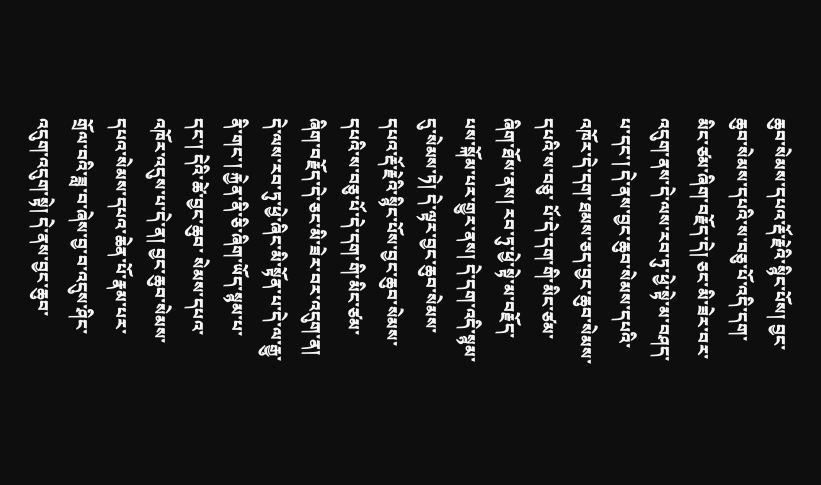ཆུབ་སེམས་དཔའ་རྡོ་རྗེའི་སྙིང་པོས། བྱང་ཆུབ་སེམས་དཔའི་ས་བཅུ་པོ་འདི་དག་ མིང་ཙམ་ཞིག་བརྗོད་དེ། ཅང་མི་ཟེར་བར་འདུག་ནས་དེ་ལས་རབ་ཏུ་ཕྱེ་སྟེ་མ་བཤད་པ་དང་། དེ་ནས་བྱང་ཆུབ་སེམས་དཔའི་འཁོར་དེ་དག་ཐམས་ཅད་བྱང་ཆུབ་སེམས་དཔའི་ས་བཅུ་ པོ་དེ་དག་གི་མིང་ཙམ་ཞིག་ཐོས་ནས། རབ་ཏུ་ཕྱེ་སྟེ་མ་བརྗོད་པས་སྐོམ་པར་གྱུར་ནས། དེ་དག་འདི་སྙམ་དུ་སེམས་ཏེ། དེ་ལྟར་བྱང་ཆུབ་སེམས་དཔའ་རྡོ་རྗེའི་སྙིང་པོས་བྱང་ཆུབ་སེམས་ དཔའི་ས་བཅུ་པོ་དེ་དག་གི་མིང་ཙམ་ཞིག་བརྗོད་དེ་ཅང་མི་ཟེར་བར་འདུག་ན། དེ་ལས་རབ་ཏུ་ཕྱེ་ཞིང་མི་སྟོན་པ་དེ་ལ་རྒྱུ་ནི་གང་། རྐྱེན་ནི་ཅི་ཞིག་ཡོད་སྙམ་པ་དང་། དེའི་ཚེ་བྱང་ཆུབ་ སེམས་དཔའ་འཁོར་འདུས་པ་དེ་ན། བྱང་ཆུབ་སེམས་དཔའ་སེམས་དཔའ་ཆེན་པོ་རྣམ་པར་གྲོལ་བའི་ཟླ་བ་ཞེས་བྱ་བ་འདུས་ཤིང་འདུག་འདུག་སྟེ། དེ་ནས་བྱང་ཆུབ་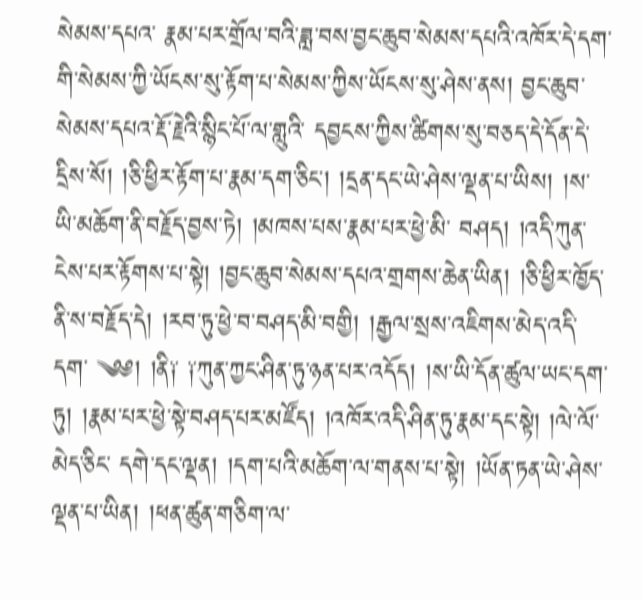སེམས་དཔའ་ རྣམ་པར་གྲོལ་བའི་ཟླ་བས་བྱང་ཆུབ་སེམས་དཔའི་འཁོར་དེ་དག་གི་སེམས་ཀྱི་ཡོངས་སུ་རྟོག་པ་སེམས་ཀྱིས་ཡོངས་སུ་ཤེས་ནས། བྱང་ཆུབ་སེམས་དཔའ་རྡོ་རྗེའི་སྙིང་པོ་ལ་གླུའི་ དབྱངས་ཀྱིས་ཚིགས་སུ་བཅད་དེ་དོན་དེ་དྲིས་སོ། །ཅི་ཕྱིར་རྟོག་པ་རྣམ་དག་ཅིང་། །དྲན་དང་ཡེ་ཤེས་ལྡན་པ་ཡིས། །ས་ཡི་མཆོག་ནི་བརྗོད་བྱས་ཏེ། །མཁས་པས་རྣམ་པར་ཕྱེ་མི་ བཤད། །འདི་ཀུན་ངེས་པར་རྟོགས་པ་སྟེ། །བྱང་ཆུབ་སེམས་དཔའ་གྲགས་ཆེན་ཡིན། །ཅི་ཕྱིར་ཁྱོད་ནི་ས་བརྗོད་དེ། །རབ་ཏུ་ཕྱེ་བ་བཤད་མི་བགྱི། །རྒྱལ་སྲས་འཇིགས་མེད་འདི་དག་ ༄༅། །ནི༑ ༑ཀུན་ཀྱང་ཤིན་ཏུ་ཉན་པར་འདོད། །ས་ཡི་དོན་ཚུལ་ཡང་དག་ཏུ། །རྣམ་པར་ཕྱེ་སྟེ་བཤད་པར་མཛོད། །འཁོར་འདི་ཤིན་ཏུ་རྣམ་དང་སྟེ། །ལེ་ལོ་མེད་ཅིང་ དགེ་དང་ལྡན། །དག་པའི་མཆོག་ལ་གནས་པ་སྟེ། །ཡོན་ཏན་ཡེ་ཤེས་ལྡན་པ་ཡིན། །ཕན་ཚུན་གཅིག་ལ་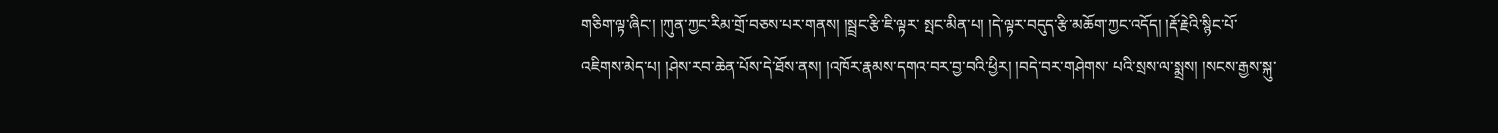གཅིག་ལྟ་ཞིང་། །ཀུན་ཀྱང་རིམ་གྲོ་བཅས་པར་གནས། །སྦྲང་རྩི་ཇི་ལྟར་ སྤང་མིན་པ། །དེ་ལྟར་བདུད་རྩི་མཆོག་ཀྱང་འདོད། །རྡོ་རྗེའི་སྙིང་པོ་འཇིགས་མེད་པ། །ཤེས་རབ་ཆེན་པོས་དེ་ཐོས་ནས། །འཁོར་རྣམས་དགའ་བར་བྱ་བའི་ཕྱིར། །བདེ་བར་གཤེགས་ པའི་སྲས་ལ་སྨྲས། །སངས་རྒྱས་སྐུ་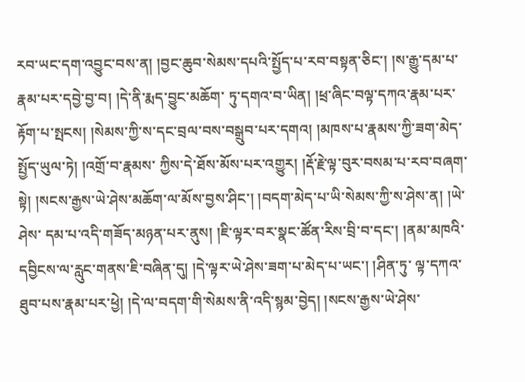རབ་ཡང་དག་འབྱུང་བས་ན། །བྱང་ཆུབ་སེམས་དཔའི་སྤྱོད་པ་རབ་བསྟན་ཅིང་། །ས་རྒྱུ་དམ་པ་རྣམ་པར་དབྱེ་བྱ་བ། །དེ་ནི་རྨད་བྱུང་མཆོག་ ཏུ་དགའ་བ་ཡིན། །ཕྲ་ཞིང་བལྟ་དཀའ་རྣམ་པར་རྟོག་པ་སྤངས། །སེམས་ཀྱི་ས་དང་བྲལ་བས་བསྒྲུབ་པར་དགའ། །མཁས་པ་རྣམས་ཀྱི་ཟག་མེད་སྤྱོད་ཡུལ་ཏེ། །འགྲོ་བ་རྣམས་ ཀྱིས་དེ་ཐོས་མོས་པར་འགྱུར། །རྡོ་རྗེ་ལྟ་བུར་བསམ་པ་རབ་བཞག་སྟེ། །སངས་རྒྱས་ཡེ་ཤེས་མཆོག་ལ་མོས་བྱས་ཤིང་། །བདག་མེད་པ་ཡི་སེམས་ཀྱི་ས་ཤེས་ན། །ཡེ་ཤེས་ དམ་པ་འདི་གཟོད་མཉན་པར་ནུས། །ཇི་ལྟར་བར་སྣང་ཚོན་རིས་བྲི་བ་དང་། །ནམ་མཁའི་དབྱིངས་ལ་རླུང་གནས་ཇི་བཞིན་དུ། །དེ་ལྟར་ཡེ་ཤེས་ཟག་པ་མེད་པ་ཡང་། །ཤིན་ཏུ་ ལྟ་དཀའ་ཐུབ་པས་རྣམ་པར་ཕྱེ། །དེ་ལ་བདག་གི་སེམས་ནི་འདི་སྙམ་བྱེད། །སངས་རྒྱས་ཡེ་ཤེས་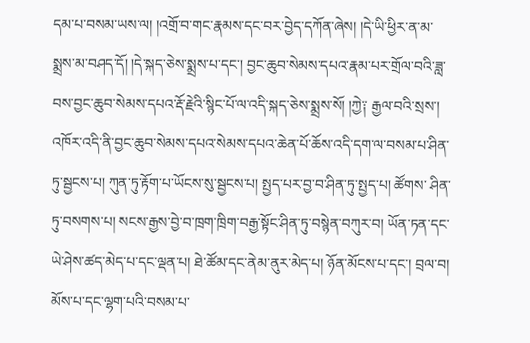དམ་པ་བསམ་ཡས་ལ། །འགྲོ་བ་གང་རྣམས་དང་བར་བྱེད་དཀོན་ཞེས། །དེ་ཡི་ཕྱིར་ན་མ་ སྨྲས་མ་བཤད་དོ། །དེ་སྐད་ཅེས་སྨྲས་པ་དང་། བྱང་ཆུབ་སེམས་དཔའ་རྣམ་པར་གྲོལ་བའི་ཟླ་བས་བྱང་ཆུབ་སེམས་དཔའ་རྡོ་རྗེའི་སྙིང་པོ་ལ་འདི་སྐད་ཅེས་སྨྲས་སོ། །ཀྱེ༑ རྒྱལ་བའི་སྲས་། འཁོར་འདི་ནི་བྱང་ཆུབ་སེམས་དཔའ་སེམས་དཔའ་ཆེན་པོ་ཆོས་འདི་དག་ལ་བསམ་པ་ཤིན་ཏུ་སྦྱངས་པ། ཀུན་ཏུ་རྟོག་པ་ཡོངས་སུ་སྦྱངས་པ། སྤྱད་པར་བྱ་བ་ཤིན་ཏུ་སྤྱད་པ། ཚོགས་ ཤིན་ཏུ་བསགས་པ། སངས་རྒྱས་བྱེ་བ་ཁྲག་ཁྲིག་བརྒྱ་སྟོང་ཤིན་ཏུ་བསྙེན་བཀུར་བ། ཡོན་ཏན་དང་ཡེ་ཤེས་ཚད་མེད་པ་དང་ལྡན་པ། ཐེ་ཚོམ་དང་ནེམ་ནུར་མེད་པ། ཉོན་མོངས་པ་དང་། བྲལ་བ། མོས་པ་དང་ལྷག་པའི་བསམ་པ་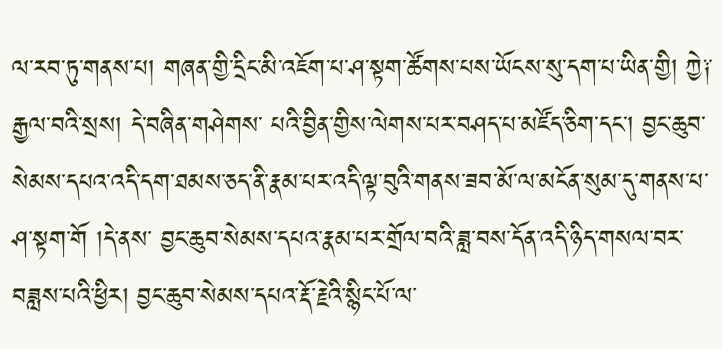ལ་རབ་ཏུ་གནས་པ། གཞན་གྱི་དྲིང་མི་འཇོག་པ་ཤ་སྟག་ཚོགས་པས་ཡོངས་སུ་དག་པ་ཡིན་གྱི། ཀྱེ༑ རྒྱལ་བའི་སྲས། དེ་བཞིན་གཤེགས་ པའི་བྱིན་གྱིས་ལེགས་པར་བཤད་པ་མཛོད་ཅིག་དང་། བྱང་ཆུབ་སེམས་དཔའ་འདི་དག་ཐམས་ཅད་ནི་རྣམ་པར་འདི་ལྟ་བུའི་གནས་ཟབ་མོ་ལ་མངོན་སུམ་དུ་གནས་པ་ཤ་སྟག་གོ །དེ་ནས་ བྱང་ཆུབ་སེམས་དཔའ་རྣམ་པར་གྲོལ་བའི་ཟླ་བས་དོན་འདི་ཉིད་གསལ་བར་བཟླས་པའི་ཕྱིར། བྱང་ཆུབ་སེམས་དཔའ་རྡོ་རྗེའི་སྙིང་པོ་ལ་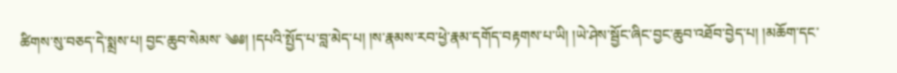ཚིགས་སུ་བཅད་དེ་སྨྲས་པ། བྱང་ཆུབ་སེམས་ ༄༅། །དཔའི་སྤྱོད་པ་བླ་མེད་པ། །ས་རྣམས་རབ་ཕྱེ་རྣམ་དགོད་བརྟགས་པ་ཡི། །ཡེ་ཤེས་སྦྱོང་ཞིང་བྱང་ཆུབ་འཐོབ་བྱེད་པ། །མཆོག་དང་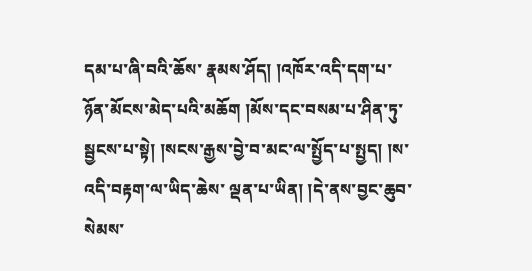དམ་པ་ཞི་བའི་ཆོས་ རྣམས་ཤོད། །འཁོར་འདི་དག་པ་ཉོན་མོངས་མེད་པའི་མཆོག །མོས་དང་བསམ་པ་ཤིན་ཏུ་སྦྱངས་པ་སྟེ། །སངས་རྒྱས་བྱེ་བ་མང་ལ་སྤྱོད་པ་སྤྱད། །ས་འདི་བརྟག་ལ་ཡིད་ཆེས་ ལྡན་པ་ཡིན། །དེ་ནས་བྱང་ཆུབ་སེམས་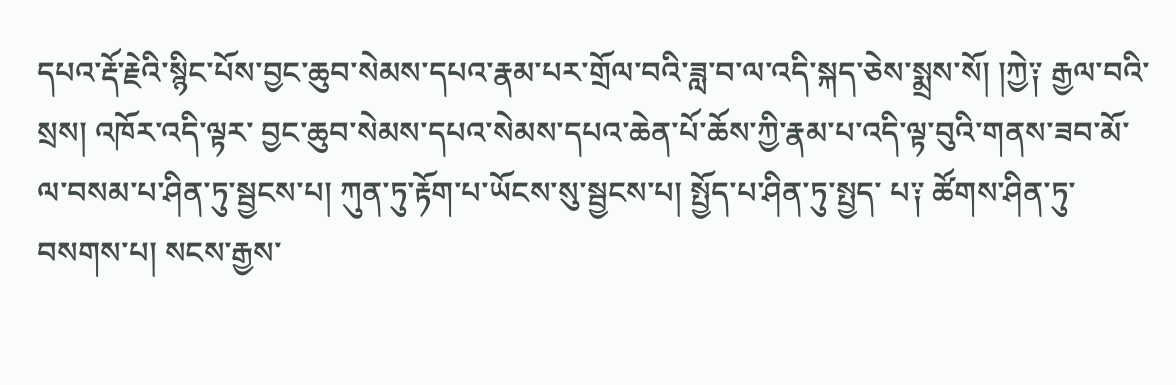དཔའ་རྡོ་རྗེའི་སྙིང་པོས་བྱང་ཆུབ་སེམས་དཔའ་རྣམ་པར་གྲོལ་བའི་ཟླ་བ་ལ་འདི་སྐད་ཅེས་སྨྲས་སོ། །ཀྱེ༑ རྒྱལ་བའི་སྲས། འཁོར་འདི་ལྟར་ བྱང་ཆུབ་སེམས་དཔའ་སེམས་དཔའ་ཆེན་པོ་ཆོས་ཀྱི་རྣམ་པ་འདི་ལྟ་བུའི་གནས་ཟབ་མོ་ལ་བསམ་པ་ཤིན་ཏུ་སྦྱངས་པ། ཀུན་ཏུ་རྟོག་པ་ཡོངས་སུ་སྦྱངས་པ། སྤྱོད་པ་ཤིན་ཏུ་སྤྱད་ པ༑ ཚོགས་ཤིན་ཏུ་བསགས་པ། སངས་རྒྱས་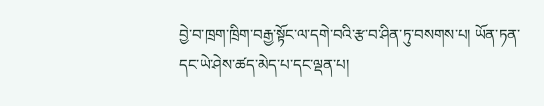བྱེ་བ་ཁྲག་ཁྲིག་བརྒྱ་སྟོང་ལ་དགེ་བའི་རྩ་བ་ཤིན་ཏུ་བསགས་པ། ཡོན་ཏན་དང་ཡེ་ཤེས་ཚད་མེད་པ་དང་ལྡན་པ།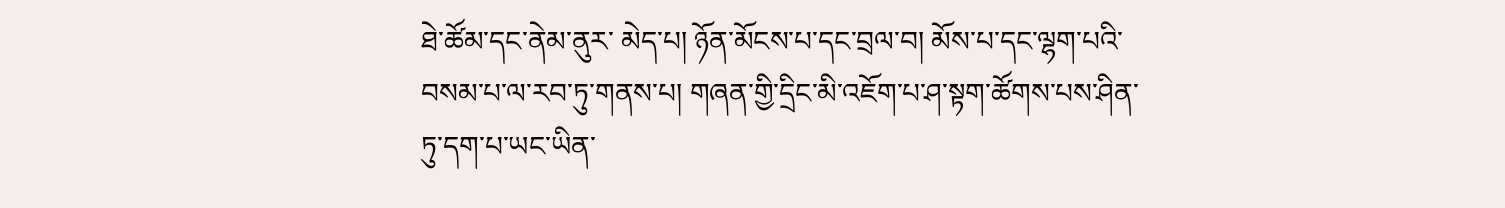ཐེ་ཚོམ་དང་ནེམ་ནུར་ མེད་པ། ཉོན་མོངས་པ་དང་བྲལ་བ། མོས་པ་དང་ལྷག་པའི་བསམ་པ་ལ་རབ་ཏུ་གནས་པ། གཞན་གྱི་དྲིང་མི་འཇོག་པ་ཤ་སྟག་ཚོགས་པས་ཤིན་ཏུ་དག་པ་ཡང་ཡིན་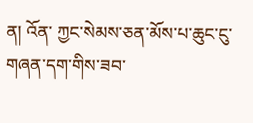ན། འོན་ ཀྱང་སེམས་ཅན་མོས་པ་ཆུང་ངུ་གཞན་དག་གིས་ཟབ་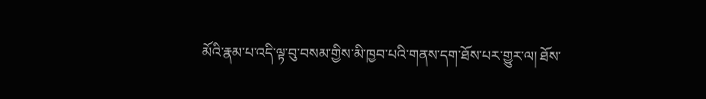མོའི་རྣམ་པ་འདི་ལྟ་བུ་བསམ་གྱིས་མི་ཁྱབ་པའི་གནས་དག་ཐོས་པར་གྱུར་ལ། ཐོས་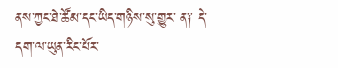ནས་ཀྱང་ཐེ་ཚོམ་དང་ཡིད་གཉིས་སུ་གྱུར་ ན༑ དེ་དག་ལ་ཡུན་རིང་པོར་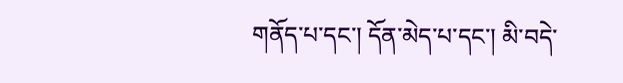གནོད་པ་དང་། དོན་མེད་པ་དང་། མི་བདེ་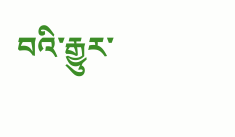བའི་རྒྱུར་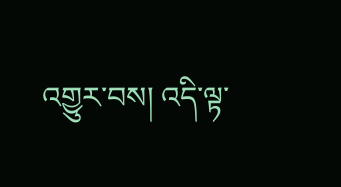འགྱུར་བས། འདི་ལྟ་